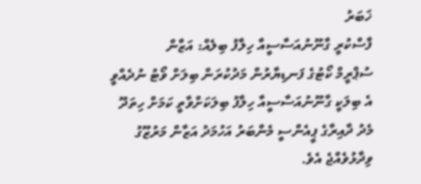ޚަބަރު
ފާސްކުރީ ގާނޫނުއަސާސީއާ ހިލާފު ބިލެއް: އަޒާން
ސުޕްރީމް ކޯޓުގެ ފަނޑިޔާރުން މަދުކުރަން ބިލަށް ވޯޓު ނުދެއްވީ އެ ބިލަކީ ގާނޫނުއަސާސީއާ ހިލާފު ބިލަކަށްވާތީ ކަމަށް ހިތަދޫ މެދު ދާއިރާގެ ޕީއެންސީ މެންބަރު އަހުމަދު އަޒާން މަރުޒޫގު ވިދާޅުވެއްޖެ އެވެ.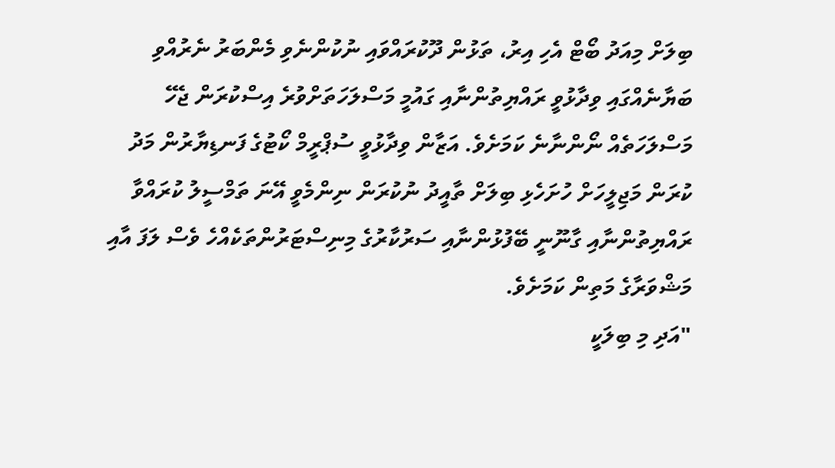ބިލަށް މިއަދު ބޯޓް އެހި އިރު، ތަޅުން ދޫކުރައްވައި ނުކުންނެވި މެންބަރު ނެރުއްވި ބަޔާނެއްގައި ވިދާޅުވީ ރައްޔިތުންނާއި ގައުމީ މަސްލަހަތަށްވުރެ އިސްކުރަން ޖެހޭ މަސްލަހަތެއް ނޯންނާނެ ކަމަށެވެ. އަޒާން ވިދާޅުވީ ސުޕްރީމް ކޯޓުގެ ފަނޑިޔާރުން މަދު ކުރަން މަޖިލީހަށް ހުށަހެޅި ބިލަށް ތާއީދު ނުކުރަން ނިންމެވީ އޭނަ ތަމްސީލު ކުރައްވާ ރައްޔިތުންނާއި ގާނޫނީ ބޭފުޅުންނާއި ސަރުކާރުގެ މިނިސްޓަރުންތަކެއްހެ ވެސް ލަފަ އާއި މަޝްވަރާގެ މަތިން ކަމަށެވެ.
"އަދި މި ބިލަކީ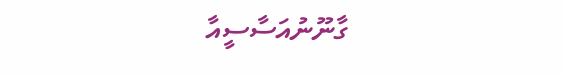ގާނޫނުއަސާސީއާ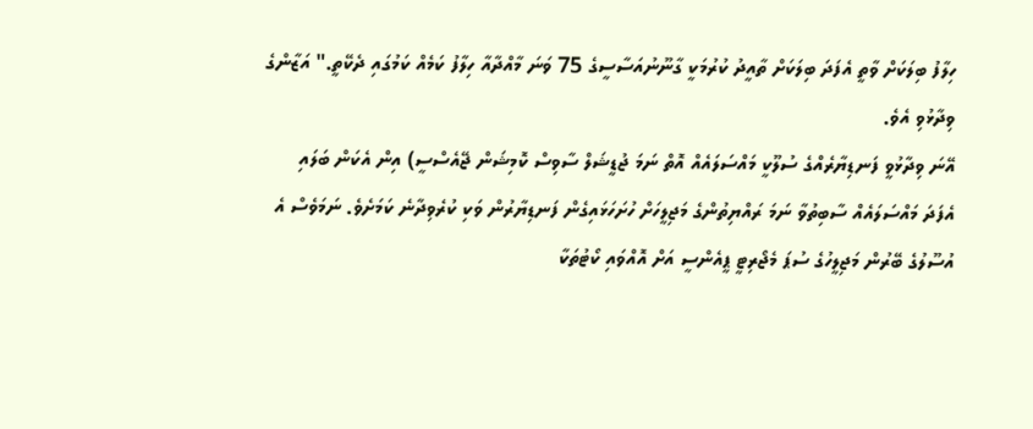ހިލާފު ބިލަކަށް ވާތީ އެފަދަ ބިލަކަށް ތާއީދު ކުރުމަކީ ގާނޫނުއަސާސީގެ 75 ވަނަ މާއްދާއާ ހިލާފު ކަމެއް ކަމުގައި ދެކޭތީ." އަޒާންގެ ވިދާޅުވި އެވެ.
އޭނަ ވިދާޅުވީ ފަނޑިޔާރެއްގެ ސުލޫކީ މައްސަލައެއް އޮތް ނަމަ ޖުޑީޝަލް ސާވިސް ކޮމިޝަން ޖޭއެސްސީ) އިން އެކަން ބަލައި އެފަދަ މައްސަލައެއް ސާބިތުވާ ނަމަ ރައްޔިތުންގެ މަޖިލީހަށް ހުށަހަޅައިގެން ފަނޑިޔާރުން ވަކި ކުރެވިދާނެ ކަމަށެވެ. ނަމަވެސް އެ އުސޫލުގެ ބޭރުން މަޖިލީހުގެ ސުޕަ މެޖޯރިޓީ ޕީއެންސީ އަށް އޮއްވައި ކޯޓުތަކާ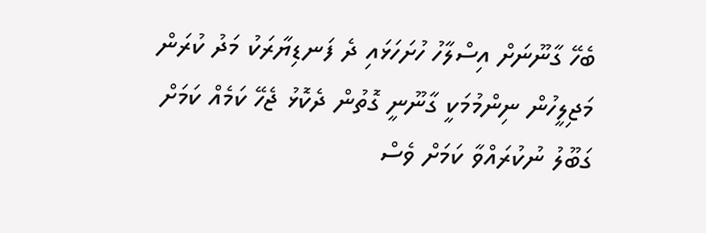ބެހޭ ގާނޫނަށް އިސްލާހު ހުށަހަޅައި ދެ ފަނޑިޔާރަކު މަދު ކުރަން މަޖިލީހުން ނިންމުމަކީ ގާނޫނީ ގޮތުން ދެކޮޅު ޖެހޭ ކަމެއް ކަމަށް ގަބޫލު ނުކުރައްވާ ކަމަށް ވެސް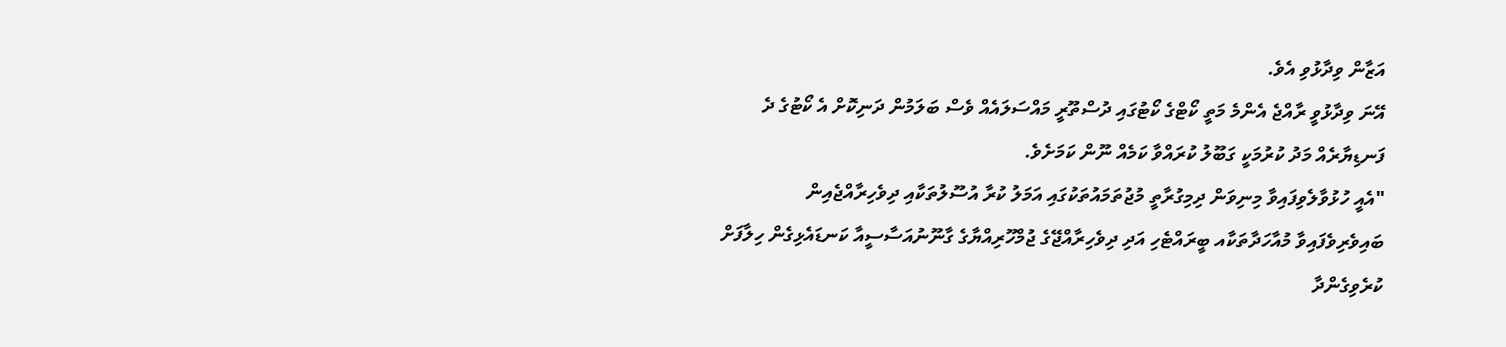އަޒާން ވިދާޅުވި އެވެ.
އޭނަ ވިދާޅުވީ ރާއްޖެ އެންމެ މަތީ ކޯޓްގެ ކޯޓުގައި ދުސްތޫރީ މައްސަލައެއް ވެސް ބަލަމުން ދަނިކޮށް އެ ކޯޓުގެ ދެ ފަނޑިޔާރެއް މަދު ކުރުމަކީ ގަބޫލު ކުރައްވާ ކަމެއް ނޫން ކަމަށެވެ.
"އެއީ ހުޅުވާލެވިފައިވާ މިނިވަން ދިމިގުރާތީ މުޖުތަމައުތަކުގައި އަމަލު ކުރާ އުސޫލުތަކާއި ދިވެހިރާއްޖެއިން ބައިވެރިވެފައިވާ މުއާހަދާތަކާއ ބީރައްޓެހި އަދި ދިވެހިރާއްޖޭގެ ޖުމްހޫރިއްޔާގެ ގާނޫނުއަސާސީއާ ކަނޑައެޅިގެން ހިލާފަށް ކުރެވިގެންދާ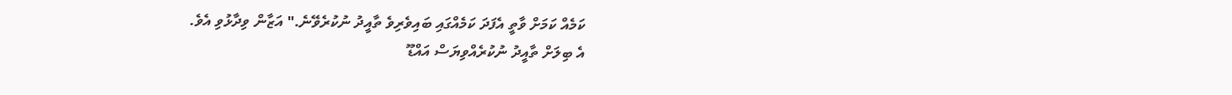ކަމެއް ކަމަށް ވާތީ އެފަދަ ކަމެއްގައި ބައިވެރިވެ ތާއީދު ނުކުރެވޭނެ." އަޒާން ވިދާޅުވި އެވެ.
އެ ބިލަށް ތާއީދު ނުކުރެއްވިޔަސް އައްޑޫ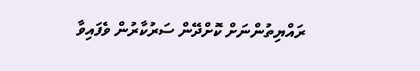ރައްޔިތުންނަށް ކޮށްދޭން ސަރުކާރުން ވެފައިވާ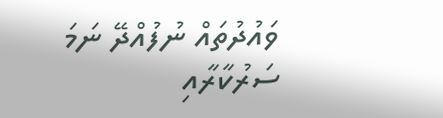ވައުދުތައް ނުފުއްދޭ ނަމަ ސަރުކާރާއި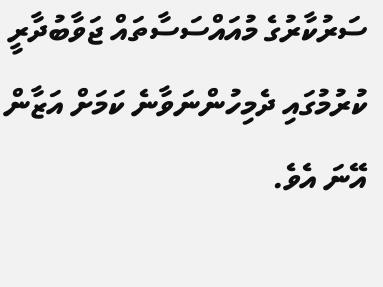ސަރުކާރުގެ މުއައްސަސާތައް ޖަވާބުދާރީ ކުރުމުގައި ދެމިހުންނަވާނެ ކަމަށް އަޒާން އޭނަ އެވެ.